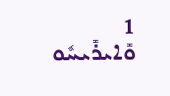1 ܘܺܐܝܪܺܝܚܽܘ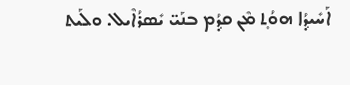ܐܰܚܺܝܕ݂ܳܐ ܗܘܳܬ̥ ܡܶܢ ܩܕ݂ܳܡ ܒܢܰܝ̈ ܝܺܣܪܳܐܶܝܠ. ܘܠܰܝܬ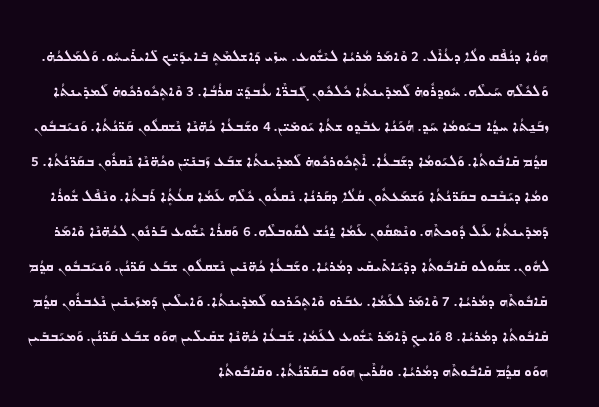ܗܘܳܐ ܕܢܳܦܶܩ ܘܠܳܐ ܕܥܳܐܶܠ. 2 ܘܶܐܡܰܪ ܡܳܪܝܳܐ ܠܝܶܫܽܘܥ. ܚܙܺܝ ܕܰܐܫܠܡܶܬ̥ ܒܺܐܝܕܰܝ̈ܟ ܠܺܐܝܪܺܝܚܽܘ. ܘܰܠܡܰܠܟܳܗ̇. ܘܰܠܟܽܠܶܗ ܚܰܝܠܶܗ. ܚܽܘܕ݂ܪܽܘܗ̇ ܠܰܡܕܺܝܢܬܳܐ ܟܽܠܟܽܘܢ ܓܰܒܖ̈ܶܐ ܥܳܒܕ݂ܰܝ̈ ܩܪܳܒܳܐ. 3 ܘܶܐܬ̥ܟܽܘܪܟܽܘܗ̇ ܠܰܡܕܺܝܢܬܳܐ ܙܒܰܢ̱ܬܳܐ ܚܕ݂ܳܐ ܒܝܰܘܡܳܐ ܚܰܕ݂. ܗܳܟܰܢܳܐ ܥܒܶܕ݂ܘ ܫܬܳܐ ܝܰܘܡܺܝ̈ܢ. 4 ܘܫܰܒܥܳܐ ܟܳܗ̈ܢܶܐ ܢܶܫܩܠܽܘܢ ܩܰܖ̈ܢܳܬܳܐ. ܘܰܢܝܰܒܒܽܘܢ ܩܕ݂ܳܡ ܩܺܐܒܽܘܬܳܐ. ܘܰܠܝܰܘܡܳܐ ܕܫܰܒܥܳܐ. ܐܶܬ̥ܟܽܘܪܟܽܘܗ̇ ܠܰܡܕܺܝܢܬܳܐ ܫܒܰܥ ܙܰܒܢܺܝ̈ܢ ܘܟܳܗ̈ܢܶܐ ܢܶܩܪܽܘܢ ܒܩܰܖ̈ܢܳܬܳܐ. 5 ܘܡܳܐ ܕܝܰܒܶܒܘ ܒܩܰܖ̈ܢܳܬܳܐ ܘܰܫܡܰܥܬܽܘܢ ܩܳܠܳܐ ܕܩܰܪܢܳܐ. ܢܶܩܥܽܘܢ ܟܽܠܶܗ ܥܰܡܳܐ ܩܥܳܬ̥ܳܐ ܪܰܒܬܳܐ. ܘܢܶܦܶܠ ܫܽܘܪܳܐ ܕܰܡܕܺܝܢܬܳܐ ܥܰܠ ܕܽܘܟܬܶܗ. ܘܢܶܣܩܽܘܢ ܥܰܡܳܐ ܐ̱ܢܳܫ ܠܩܽܘܒܠܶܗ. 6 ܘܰܩܪܳܐ ܝܶܫܽܘܥ ܒܰܪܢܽܘܢ ܠܟܳܗ̈ܢܶܐ ܘܶܐܡܰܪ ܠܗܽܘܢ. ܫܩܽܘܠܘ ܩܺܐܒܽܘܬܳܐ ܕܕܺܝܰܐܬܺܝܩܺܝ ܕܡܳܪܝܳܐ. ܘܫܰܒܥܳܐ ܟܳܗ̈ܢܺܝܢ ܢܶܫܩܠܽܘܢ ܫܒܰܥ ܩܰܖ̈ܢܳܢ. ܘܰܢܝܰܒܒܽܘܢ ܩܕ݂ܳܡ ܩܺܐܒܽܘܬܶܗ ܕܡܳܪܝܳܐ. 7 ܘܶܐܡܰܪ ܠܥܰܡܳܐ. ܥܒܰܪܘ ܘܶܐܬ̥ܟܰܪܟܘ ܠܰܡܕܺܝܢܬܳܐ. ܘܰܐܝܠܶܝܢ ܕܰܡܙܰܝܢܺܝܢ ܢܶܥܒܪܽܘܢ ܩܕ݂ܳܡ ܩܺܐܒܽܘܬܳܐ ܕܡܳܪܝܳܐ. 8 ܘܰܐܝܟ̥ ܕܶܐܡܰܪ ܝܶܫܽܘܥ ܠܥܰܡܳܐ. ܫܰܒܥܳܐ ܟܳܗ̈ܢܶܐ ܫܩܺܝܠܺܝܢ ܗܘܰܘ ܫܒܰܥ ܩܰܖ̈ܢܳܢ. ܘܰܡܝܰܒܒܺܝܢ ܗܘܰܘ ܩܕ݂ܳܡ ܩܺܐܒܽܘܬܶܗ ܕܡܳܪܝܳܐ. ܘܩܳܪܶܝܢ ܗܘܰܘ ܒܩܰܖ̈ܢܳܬܳܐ. ܘܩܺܐܒܽܘܬܳܐ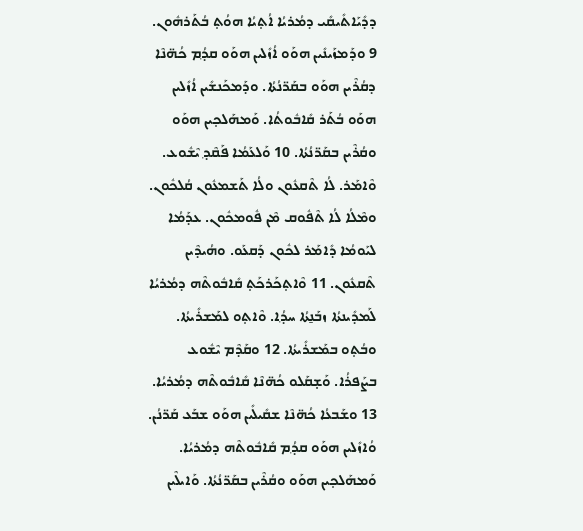ܕܕܺܝܰܐܬܺܝܩܺܝ ܕܡܳܪܝܳܐ ܐܳܬ̥ܝܳܐ ܗܘܳܬ̥ ܒܳܬܰܪܗܽܘܢ. 9 ܘܕܰܡܙܰܝܢܺܝܢ ܗܘܰܘ ܐܳܙܺܠܝܢ ܗܘܰܘ ܩܕ݂ܳܡ ܟܳܗ̈ܢܶܐ ܕܩܳܪܶܝܢ ܗܘܰܘ ܒܩܰܖ̈ܢܳܬܳܐ. ܘܕܰܡܟܰܢܫܺܝܢ ܐܳܙܺܠܝܢ ܗܘܰܘ ܒܳܬܰܪ ܩܺܐܒܽܘܬܳܐ. ܘܰܡܗܰܠܟ̥ܝܢ ܗܘܰܘ ܘܩܳܪܶܝܢ ܒܩܰܖ̈ܢܳܬܳܐ. 10 ܘܰܠܥܰܡܳܐ ܦܰܩܶܕ݂ ܝܶܫܽܘܥ. ܘܶܐܡܰܪ. ܠܳܐ ܬܶܩܥܽܘܢ ܘܠܳܐ ܬܰܫܡܥܽܘܢ ܩܳܠܟܽܘܢ. ܘܡܶܠܳܐ ܠܳܐ ܬܶܦܽܘܩ ܡܶܢ ܦܽܘܡܟܽܘܢ. ܥܕܰܡܳܐ ܠܝܰܘܡܳܐ ܕܺܐܡܰܪ ܠܟܽܘܢ ܕܰܩܥܰܘ. ܘܗܳܝܕܶܝܢ ܬܶܩܥܽܘܢ. 11 ܘܶܐܬ̥ܟܰܪܟܰܬ̥ ܩܺܐܒܽܘܬܶܗ ܕܡܳܪܝܳܐ ܠܰܡܕܺܝܢܬܳܐ ܙܒܰܢ̱ܬܳܐ ܚܕ݂ܳܐ. ܘܶܐܬ̥ܘ ܠܡܰܫܪܺܝܬܳܐ. ܘܒܳܬ̥ܘ ܒܡܰܫܪܺܝܬܳܐ. 12 ܘܩܰܕܶܡ ܝܶܫܽܘܥ ܒܨܰܦܪܳܐ. ܘܰܫ̣ܩܰܠܘ ܟܳܗ̈ܢܶܐ ܩܺܐܒܽܘܬܶܗ ܕܡܳܪܝܳܐ. 13 ܘܫܰܒܥܳܐ ܟܳܗ̈ܢܶܐ ܫܩܺܝܠܺܝܢ ܗܘܰܘ ܫܒܰܥ ܩܰܖ̈ܢܳܢ. ܘܳܐܙܺܠܝܢ ܗܘܰܘ ܩܕ݂ܳܡ ܩܺܐܒܽܘܬܶܗ ܕܡܳܪܝܳܐ. ܘܰܡܗܰܠܟ̥ܝܢ ܗܘܰܘ ܘܩܳܪܶܝܢ ܒܩܰܖ̈ܢܳܬܳܐ. ܘܰܐܝܠܶܝܢ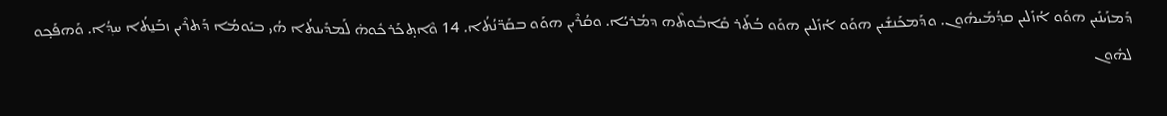ܕܰܡܙܰܝܢܺܝܢ ܗܘܰܘ ܐܳܙܺܠܝܢ ܩܕ݂ܳܡܰܝܗܽܘܢ. ܘܕܰܡܟܰܢܫܺܝܢ ܗܘܰܘ ܐܳܙܺܠܝܢ ܗܘܰܘ ܒܳܬܰܪ ܩܺܐܒܽܘܬܶܗ ܕܡܳܪܝܳܐ. ܘܩܳܪܶܝܢ ܗܘܰܘ ܒܩܰܖ̈ܢܳܬܳܐ. 14 ܘܶܐܬ̥ܟܰܪܟܽܘܗ̇ ܠܰܡܕܺܝܢܬܳܐ ܗܳܝ ܒܝܰܘܡܳܐ ܕܰܬܪܶܝܢ ܙܒܰܢ̱ܬܳܐ ܚܕ݂ܳܐ. ܘܰܗܦܰܟ̥ܘ ܠܗܽܘܢ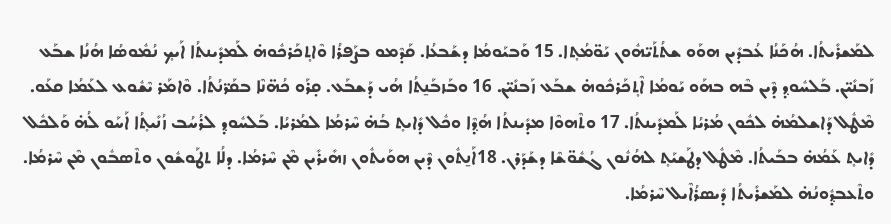ܠܡܰܫܪܺܝܬܳܐ. ܗܳܟܰܢܳܐ ܥܳܒܕܺܝܢ ܗܘܰܘ ܫܬܳܬܰܝ̈ܗܽܘܢ ܝܰܘ̈ܡܳܬ̥ܐ. 15 ܘܰܒܝܰܘܡܳܐ ܕܫܰܒܥܳܐ. ܩܰܕܶܡܘ ܒܨܰܦܪܳܐ ܘܶܐܬ̥ܟܰܪܟܽܘܗ̇ ܠܰܡܕܺܝܢܬܳܐ ܐܰܝܟ̥ ܢܳܡܽܘܣܳܐ ܗܳܢܳܐ ܫܒܰܥ ܙܰܒܢܺܝ̈ܢ. ܒܰܠܚܽܘܕ݂ ܕܶܝܢ ܒܶܗ ܒܗܰܘ ܝܰܘܡܳܐ ܐܶܬ̥ܟܰܪܟܽܘܗ̇ ܫܒܰܥ ܙܰܒܢܺܝ̈ܢ. 16 ܘܒܰܙܒܰܢ̱ܬܳܐ ܗܳܝ ܕܰܫܒܰܥ. ܩ̣ܪܰܘ ܟܳܗ̈ܢܶܐ ܒܩܰܖ̈ܢܳܬܳܐ. ܘܶܐܡܰܪ ܝܶܫܽܘܥ ܠܥܰܡܳܐ ܩܥܰܘ. ܡܶܛܽܠ ܕܰܐܫܠܡܳܗ̇ ܠܟܽܘܢ ܡܳܪܝܳܐ ܠܰܡܕܺܝܢܬܳܐ. 17 ܘܬܶܗܘܶܐ ܡܕܺܝܢܬܳܐ ܗܳܕ݂ܶܐ ܘܟܽܠ ܕܺܐܝܬ̥ ܒܳܗ̇ ܚܶܪܡܳܐ ܠܡܳܪܝܳܐ. ܒܰܠܚܽܘܕ݂ ܠܪܳܚܳܒ ܙܳܢܺܝܬ̥ܳܐ ܐܰܚܰܘ ܠܳܗ̇ ܘܰܠܟܽܠ ܕܺܐܝܬ̥ ܥܰܡܳܗ̇ ܒܒܰܝܬܳܐ. ܡܶܛܽܠ ܕܛܰܫܝܰܬ̥ ܠܗܳܢܽܘܢ ܓܳܫܽܘ̈ܫܶܐ ܕܫܰܕܰܪܢ. 18ܐܰܢ̱ܬܽܘܢ ܕܶܝܢ ܗܘܰܝܬܽܘܢ ܙܗܺܝܪܺܝܢ ܡܶܢ ܚܶܪܡܳܐ. ܕܠܳܐ ܬܛܰܘܫܽܘܢ ܘܬܶܣܒܽܘܢ ܡܶܢ ܚܶܪܡܳܐ. ܘܬܶܥܒܕ݂ܽܘܢܳܗ̇ ܠܡܰܫܪܺܝܬܳܐ ܕܺܝܣܪܳܐܶܝܠ ܚܶܪܡܳܐ.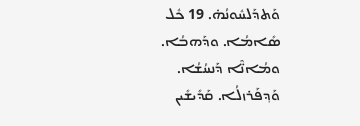ܘܰܬܕܰܠܚܽܘܢܳܗ̇. 19 ܟܽܠ ܣܺܐܡܳܐ. ܘܕܰܗܒܳܐ. ܘܡܳܐܢ̈ܶܐ ܕܰܢܚܳܫܳܐ. ܘܰܕ݂ܦܰܪܙܠܳܐ. ܩܰܕܺܝܫܺܝܢ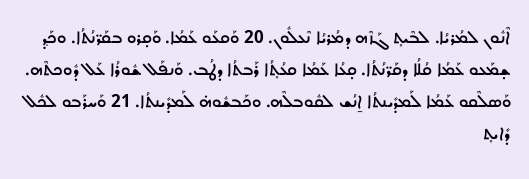ܐܶܢܽܘܢ ܠܡܳܪܝܳܐ. ܠܒܶܝܬ̥ ܓܰܙܶܗ ܕܡܳܪܝܳܐ ܢܶܥܠܽܘܢ. 20 ܘܰܩܥܰܘ ܥܰܡܳܐ. ܘܰܩ̣ܪܘ ܒܩܰܖ̈ܢܳܬܳܐ. ܘܟܰܕ݂ ܫ̣ܡܰܥܘ ܥܰܡܳܐ ܩܳܠܳܐ ܕܩܰܖ̈ܢܳܬܳܐ. ܩ̣ܥܳܐ ܥܰܡܳܐ ܩܥܳܬ̥ܳܐ ܪܰܒܬܳܐ ܕܛܳܒ. ܘܰܢܦܰܠ ܫܽܘܪܳܐ ܥܰܠ ܕܽܘܟܬܶܗ. ܘܰܣܠܶܩܘ ܥܰܡܳܐ ܠܰܡܕܺܝܢܬܳܐ ܐ̱ܢܳܫ ܠܩܽܘܒܠܶܗ. ܘܟܰܒܫܽܘܗ̇ ܠܰܡܕܺܝܢܬܳܐ. 21 ܘܰܚܪܰܒܘ ܠܟܽܠ ܕܺܐܝܬ̥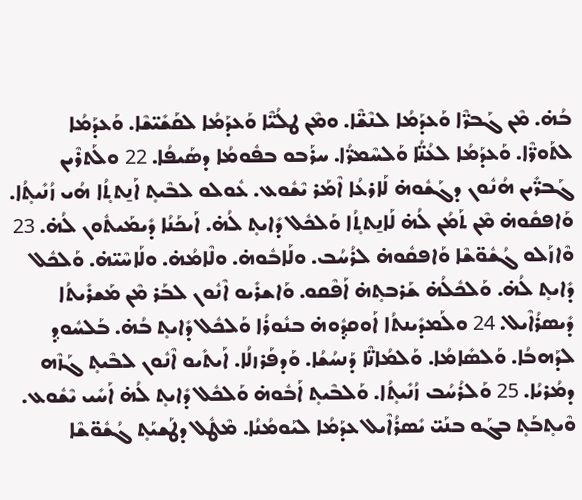ܒܳܗ̇. ܡܶܢ ܓܰܒܖ̈ܶܐ ܘܰܥܕܰܡܳܐ ܠܢܶܫ̈ܶܐ. ܘܡܶܢ ܛܠܳܝ̈ܶܐ ܘܰܥܕܰܡܳܐ ܠܩܰܫܺܝ̈ܫܶܐ. ܘܰܥܕܰܡܳܐ ܠܬܰܘܖ̈ܶܐ. ܘܰܥܕܰܡܳܐ ܠܥܳܢ̈ܳܐ ܘܰܠܚܶܡܖ̈ܳܐ. ܚܪܰܒܘ ܒܦܽܘܡܳܐ ܕܣܰܝܦܳܐ. 22 ܘܠܰܬܪܶܝܢ ܓܰܒܖ̈ܺܝܢ ܗܳܢܽܘܢ ܕܓܰܫܽܘܗ̇ ܠܰܐܪܥܳܐ ܐܶܡܰܪ ܝܶܫܽܘܥ. ܥܽܘܠܘ ܠܒܶܝܬ̥ ܐܰܢ̱ܬܬ̥ܳܐ ܗܳܝ ܙܳܢܺܝܬ̥ܳܐ. ܘܰܐܦܩܽܘܗ̇ ܡܶܢ ܬܰܡܳܢ ܠܳܗ̇ ܠܰܐܢ̱ܬܬ̥ܳܐ ܘܰܠܟܽܠ ܕܺܐܝܬ̥ ܠܳܗ̇. ܐܰܝܟܰܢܳܐ ܕܺܝܡܰܝܬܽܘܢ ܠܳܗ̇. 23 ܘܶܐܙܰܠܘ ܓܳܫܽܘ̈ܫܶܐ ܘܰܐܦܩܽܘܗ̇ ܠܪܳܚܳܒ. ܘܠܰܐܒܽܘܗ̇. ܘܠܶܐܡܳܗ̇. ܘܠܰܐܚܶܝ̈ܗ̇. ܘܰܠܟܽܠ ܕܺܐܝܬ̥ ܠܳܗ̇. ܘܰܠܟܽܠܳܗ̇ ܫܰܪܒܬ̥ܗ̇ ܐܰܦܶܩܘ. ܘܰܐܫܪܺܝܘ ܐܶܢܽܘܢ ܠܒܰܪ ܡܶܢ ܡܰܫܪܺܝܬܳܐ ܕܺܝܣܪܳܐܶܝܠ. 24 ܘܠܰܡܕܺܝܢܬܳܐ ܐܰܘܩܕ݂ܽܘܗ̇ ܒܢܽܘܪܳܐ ܘܰܠܟܽܠ ܕܺܐܝܬ̥ ܒܳܗ̇. ܒܰܠܚܽܘܕ݂ ܠܕܰܗܒܳܐ. ܘܰܠܣܺܐܡܳܐ. ܘܰܠܡܳܐܢ̈ܶܐ ܕܰܢܚܳܫܳܐ. ܘܰܕܦܰܪܙܠܳܐ. ܐܰܝܬܺܝܘ ܐܶܢܽܘܢ ܠܒܶܝܬ̥ ܓܰܙܶܗ ܕܡܳܪܝܳܐ. 25 ܘܰܠܪܳܚܳܒ ܙܳܢܺܝܬ̥ܳܐ. ܘܰܠܒܶܝܬ̥ ܐܰܒܽܘܗ̇ ܘܰܠܟܽܠ ܕܺܐܝܬ̥ ܠܳܗ̇ ܐܰܚܺܝ ܝܶܫܽܘܥ. ܘܶܝܬ̥ܒܰܬ̥ ܒܓܰܘ ܒܢܰܝ̈ ܝܺܣܪܳܐܶܝܠ ܥܕܰܡܳܐ ܠܝܰܘܡܳܢܳܐ. ܡܶܛܽܠ ܕܛܰܫܝܰܬ̥ ܓܳܫܽܘ̈ܫܶܐ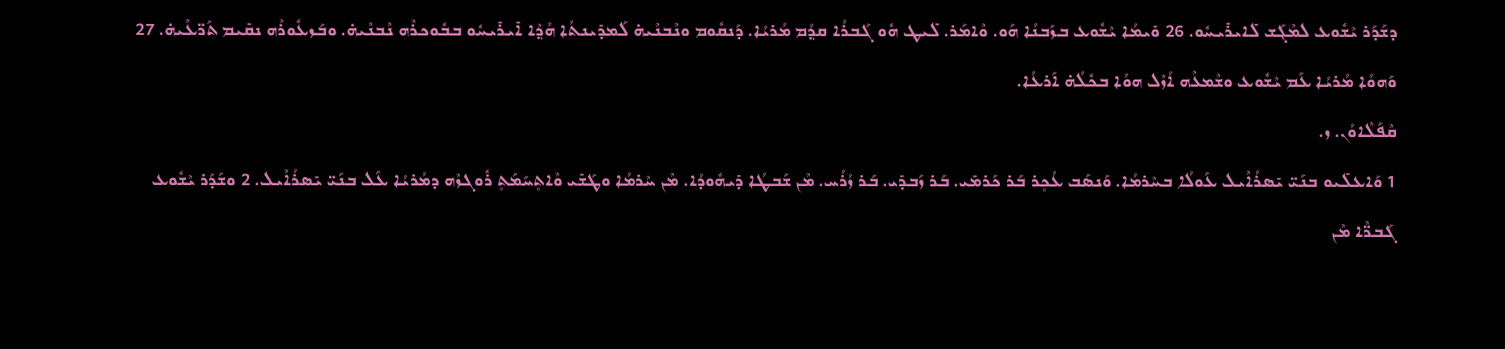ܕܫܰܕܰܪ ܝܶܫܽܘܥ ܠܡܶܓܰܫ ܠܺܐܝܪܺܝܚܽܘ. 26 ܘܺܝܡܳܐ ܝܶܫܽܘܥ ܒܙܰܒܢܳܐ ܗܰܘ. ܘܶܐܡܰܪ. ܠܺܝܛ ܗܽܘ ܓܰܒܪܳܐ ܩܕ݂ܳܡ ܡܳܪܝܳܐ. ܕܰܢܩܽܘܡ ܘܢܶܒܢܶܝܗ̇ ܠܰܡܕܺܝܢܬܳܐ ܗܳܕ݂ܶܐ ܐܺܝܪܺܝܚܽܘ ܒܒܽܘܟܪܶܗ ܢܶܒܢܶܝܗ̇. ܘܒܰܙܥܽܘܪܶܗ ܢܩܺܝܡ ܬܰܖ̈ܥܶܝܗ̇. 27 ܘܰܗܘܳܐ ܡܳܪܝܳܐ ܥܰܡ ܝܶܫܽܘܥ ܘܫܶܡܥܶܗ ܐܳܙܶܠ ܗܘܳܐ ܒܟܽܠܳܗ̇ ܐܰܪܥܳܐ.
ܩܶܦܰܠܶܐܘܳܢ. ܙ.
1 ܘܰܐܥܠܺܝܘ ܒܢܰܝ̈ ܝܺܣܪܳܐܶܝܠ ܥܰܘܠܳܐ ܒܚܶܪܡܳܐ. ܘܰܢܣܰܒ ܥܳܟ̥ܪ ܒܰܪ ܟܰܪܡܺܝ. ܒܰܪ ܙܰܒܕܺܝ. ܒܰܪ ܙܳܪܳܚ. ܡܶܢ ܫܰܒܛܳܐ ܕܺܝܗܽܘܕܳܐ. ܡܶܢ ܚܶܪܡܳܐ ܘܛܰܫܺܝ ܘܶܐܬ̥ܚܰܡܰܬ̥ ܪܽܘܓܙܶܗ ܕܡܳܪܝܳܐ ܥܰܠ ܒܢܰܝ̈ ܝܺܣܪܳܐܶܝܠ. 2 ܘܫܰܕܰܪ ܝܶܫܽܘܥ ܓܰܒܖ̈ܶܐ ܡܶܢ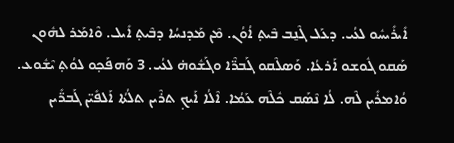ܐܺܝܪܺܝܚܽܘ ܠܥܳܝ. ܕܥܰܠ ܓܶܢ̱ܒ ܒܶܝܬ̥ ܐܳܘܳܢ. ܡܶܢ ܡܰܕܢܚܳܐ ܕܒܶܝܬ̥ ܐܺܝܠ. ܘܶܐܡܰܪ ܠܗܽܘܢ ܣܰܩܘ ܓܽܘܫܘ ܐܰܪܥܳܐ. ܘܰܣܠܶܩܘ ܓܰܒܖ̈ܶܐ ܘܓܰܫܽܘܗ̇ ܠܥܳܝ. 3 ܘܰܗܦܰܟ̥ܘ ܠܘܳܬ̥ ܝܶܫܽܘܥ. ܘܳܐܡܪܺܝܢ ܠܶܗ. ܠܳܐ ܢܶܣܰܩ ܟܽܠܶܗ ܥܰܡܳܐ. ܐܶܠܳܐ ܐܰܝܟ̥ ܬܪܶܝܢ ܬܠܳܬܳܐ ܐܰܠܦܺܝ̈ܢ ܓܰܒܖ̈ܺܝܢ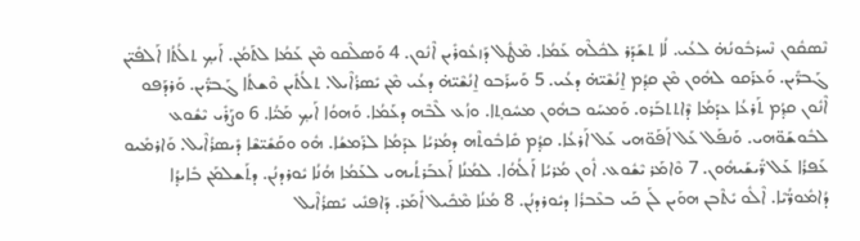ܢܶܣܩܽܘܢ ܢܶܚܪܒܽܘܢܳܗ̇ ܠܥܳܝ. ܠܳܐ ܬܫܰܕܰܪ ܠܟܽܠܶܗ ܥܰܡܳܐ. ܡܶܛܽܠ ܕܰܙܥܽܘܪܺܝܢ ܐܶܢܽܘܢ. 4 ܘܰܣܠܶܩܘ ܡܶܢ ܥܰܡܳܐ ܠܬܰܡܳܢ. ܐܰܝܟ̥ ܬܠܳܬܳܐ ܐܰܠܦܺܝ̈ܢ ܓܰܒܖ̈ܺܝܢ. ܘܰܥܪܰܩܘ ܠܗܽܘܢ ܡܶܢ ܩܕ݂ܳܡ ܐ̱ܢܳܫܶܝ̈ܗ̇ ܕܥܳܝ. 5 ܘܰܚܪܰܒܘ ܐ̱ܢܳܫܶܝ̈ܗ̇ ܕܥܳܝ ܡܶܢ ܝܺܣܪܳܐܶܝܠ. ܬܠܳܬܺܝܢ ܘܶܫܬܳܐ ܓܰܒܖ̈ܺܝܢ. ܘܰܪܕܰܦܘ ܐܶܢܽܘܢ ܩܕ݂ܳܡ ܬܰܪܥܳܐ ܥܕܰܡܳܐ ܕܶܐܬܬܒܰܪܘ. ܘܰܡܚܰܘ ܒܗܽܘܢ ܡܚܽܘܬ̥ܐ. ܘܙܳܥ ܠܶܒܶܗ ܕܥܰܡܳܐ. ܘܰܗܘܳܐ ܐܰܝܟ̥ ܡܰܝ̈ܳܐ. 6 ܘܨܰܪܺܝ ܝܶܫܽܘܥ ܠܒܽܘܫܰܘ̈ܗܝ. ܘܰܢܦܰܠ ܥܰܠ ܐܰܦܰܘ̈ܗܝ ܥܰܠ ܐܰܪܥܳܐ. ܩܕ݂ܳܡ ܩܺܐܒܽܘܬܶܗ ܕܡܳܪܝܳܐ ܥܕܰܡܳܐ ܠܪܰܡܫܳܐ. ܗܽܘ ܘܩܰܫܺܝ̈ܫܶܐ ܕܺܝܣܪܳܐܶܝܠ. ܘܰܐܪܡܺܝܘ ܥܰܦܪܳܐ ܥܰܠ ܖ̈ܺܝܫܰܝܗܽܘܢ. 7 ܘܶܐܡܰܪ ܝܶܫܽܘܥ. ܐܽܘܢ ܡܳܪܝܳܐ ܐܰ‌ܠܳܗܳܐ. ܠܡܳܢܳܐ ܐܰܥܒܰܪܬܳܝܗܝ ܠܥܰܡܳܐ ܗܳܢܳܐ ܝܽܘܪܕܢܳܢ. ܕܬܰܫܠܡܰܢ ܒܺܐܝܕ݂ܳܐ ܕܳܐܡܽܘܖ̈ܳܝܶܐ. ܐܶܠܽܘ ܝܺܬܶܒܢ ܗܘܰܝܢ ܠܰܢ ܟܰܝ ܒܥܶܒܪܳܐ ܕܝܽܘܪܕܢܳܢ. 8 ܡܳܢܳܐ ܡܶܟܺܝܠ ܐܺܡܰܪ. ܕܰܐܦܢܺܝ ܝܺܣܪܳܐܶܝܠ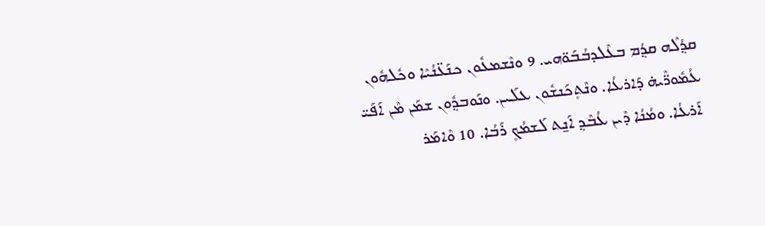ܩܕ݂ܳܠܶܗ ܩܕ݂ܳܡ ܒܥܶܠܕܒܳܒܰܘ̈ܗܝ. 9 ܘܢܶܫܡܥܽܘܢ ܟܢܰܥ̈ܢܳܝܶܐ ܘܟܽܠܗܽܘܢ ܥܳܡܽܘܖ̈ܶܝܗ̇ ܕܰܐܪܥܳܐ. ܘܢܶܬ̥ܟܰܢܫܽܘܢ ܥܠܰܝܢ. ܘܢܰܘܒܕ݂ܽܘܢ ܫܡܰܢ ܡܶܢ ܐܰܦܰܝ̈ ܐܰܪܥܳܐ. ܘܡܳܢܳܐ ܕܶܝܢ ܥܳܒܶܕ݂ ܐܰܢ̱ܬ ܠܰܫܡܳܟ̥ ܪܰܒܳܐ. 10 ܘܶܐܡܰܪ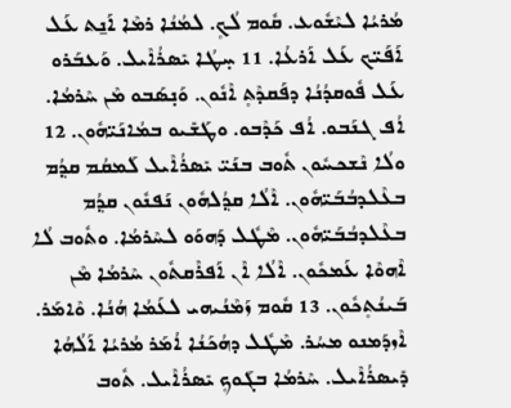ܡܳܪܝܳܐ ܠܝܶܫܽܘܥ. ܩܽܘܡ ܠܳܟ̥. ܠܡܳܢܳܐ ܪܡܶܐ ܐܰܢ̱ܬ ܥܰܠ ܐܰܦܰܝ̈ܟ ܥܰܠ ܐܰܪܥܳܐ. 11 ܚ̣ܛܳܐ ܝܺܣܪܳܐܶܝܠ. ܘܰܥܒܰܪܘ ܥܰܠ ܦܽܘܩܕܳܢܳܐ ܕܦܰܩܕܶܬ̥ ܐܶܢܽܘܢ. ܘܰܢ̣ܣܰܒܘ ܡܶܢ ܚܶܪܡܳܐ. ܐܳܦ ܓܢܰܒܘ. ܐܳܦ ܟܰܕܶܒܘ. ܘܛܰܫܺܝܘ ܒܡܳܐܢܰܝ̈ܗܽܘܢ. 12 ܘܠܳܐ ܢܶܫܟܚܽܘܢ ܬܽܘܒ ܒܢܰܝ̈ ܝܺܣܪܳܐܶܝܠ ܠܰܡܩܳܡ ܩܕ݂ܳܡ ܒܥܶܠܕܒܳܒܰܝ̈ܗܽܘܢ. ܐܶܠܳܐ ܩܕ݂ܳܠܗܽܘܢ ܢܰܦܢܽܘܢ ܩܕ݂ܳܡ ܒܥܶܠܕܒܳܒܰܝ̈ܗܽܘܢ. ܡܶܛܽܠ ܕܰܗܘܰܘ ܠܚܶܪܡܳܐ. ܘܬܽܘܒ ܠܳܐ ܐܶܗܘܶܐ ܥܰܡܟܽܘܢ. ܐܶܠܳܐ ܐܶܢ ܐܰܦܪܶܩܬܽܘܢ ܚܶܪܡܳܐ ܡܶܢ ܒܰܝܢܳܬ̥ܟܽܘܢ. 13 ܩܽܘܡ ܙܰܡܶܢܳܝܗܝ ܠܥܰܡܳܐ ܗܳܢܳܐ. ܘܶܐܡܰܪ. ܐܶܙܕܰܡܢܘ ܡܚܳܪ. ܡܶܛܽܠ ܕܗܳܟܰܢܳܐ ܐܳܡܰܪ ܡܳܪܝܳܐ ܐܰ‌ܠܳܗܳܐ ܕܺܝܣܪܳܐܶܝܠ. ܚܶܪܡܳܐ ܒܓܰܘܟ̥ ܝܺܣܪܳܐܶܝܠ. ܬܽܘܒ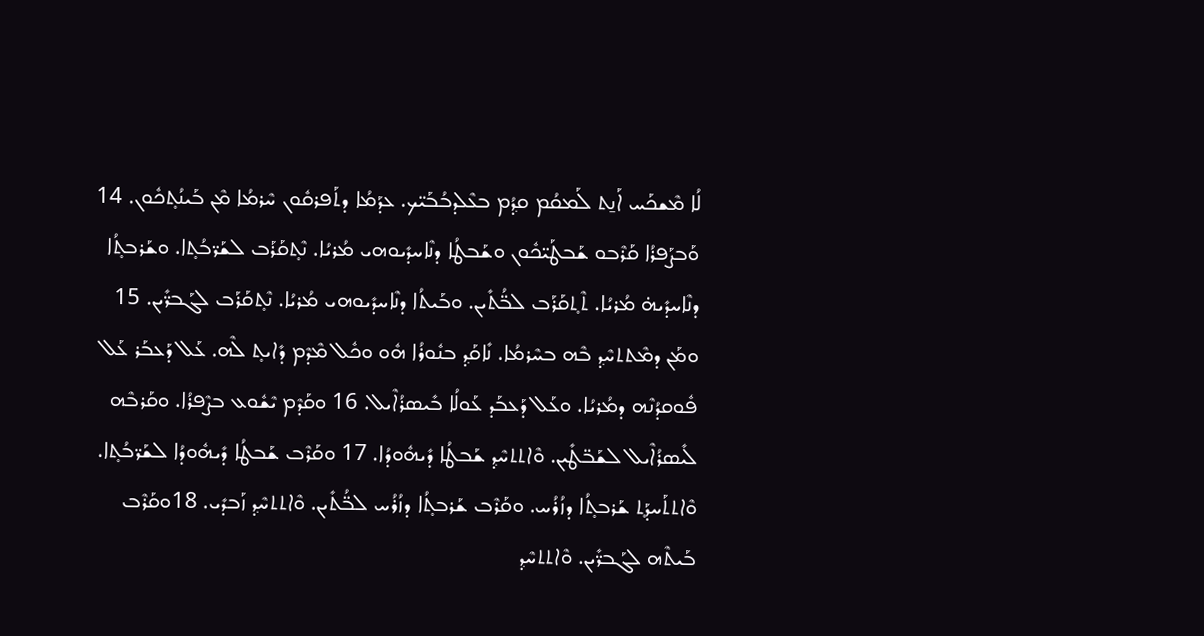ܠܳܐ ܡܶܫܟܰܚ ܐܰܢ̱ܬ ܠܰܡܩܳܡ ܩܕ݂ܳܡ ܒܥܶܠܕܒܳܒܰܝ̈ܟ. ܥܕܰܡܳܐ ܕܬܰܦܪܩܽܘܢ ܚܶܪܡܳܐ ܡܶܢ ܒܰܝܢܳܬ̥ܟܽܘܢ. 14 ܘܰܒܨܰܦܪܳܐ ܩܰܪܶܒܘ ܫܰܒܛܰܝ̈ܟܽܘܢ ܘܫܰܒܛܳܐ ܕܢܶܐܚܕܺܝܘܗܝ ܡܳܪܝܳܐ. ܢܶܬ̥ܩܰܪܰܒ ܠܫܰܖ̈ܒܳܬ̥ܐ. ܘܫܰܪܒܬ̥ܳܐ ܕܢܶܐܚܕܺܝܗ̇ ܡܳܪܝܳܐ. ܬܶܬ̥ܩܰܪܰܒ ܠܒ̈ܳܬܺܝܢ. ܘܒܰܝܬܳܐ ܕܢܶܐܚܕܺܝܘܗܝ ܡܳܪܝܳܐ. ܢܶܬ̥ܩܰܪܰܒ ܠܓܰܒܖ̈ܺܝܢ. 15 ܘܡܰܢ ܕܡܶܬܬܚܶܕ݂ ܒܶܗ ܒܚܶܪܡܳܐ. ܢܺܐܩܰܕ݂ ܒܢܽܘܪܳܐ ܗܽܘ ܘܟܽܠ ܡܶܕܶܡ ܕܺܐܝܬ̥ ܠܶܗ. ܥܰܠ ܕܰܥܒܰܪ ܥܰܠ ܦܽܘܩܕܳܢܶܗ ܕܡܳܪܝܳܐ. ܘܥܰܠ ܕܰܥܒܰܕ ܥܰܘܠܳܐ ܒܺܝܣܪܳܐܶܝܠ. 16 ܘܩܰܕܶܡ ܝܶܫܽܘܥ ܒܨܶܦܪܳܐ. ܘܩܰܪܒܶܗ ܠܺܝܣܪܳܐܶܝܠ ܠܫܰܒ̈ܛܺܝܢ. ܘܶܐܬܬܚܶܕ݂ ܫܰܒܛܳܐ ܕܺܝܗܽܘܕܳܐ. 17 ܘܩܰܪܶܒ ܫܰܒܛܳܐ ܕܺܝܗܽܘܕܳܐ ܠܫܰܖ̈ܒܳܬ̥ܐ. ܘܶܐܬܬܰܚܕܰܬ̥ ܫܰܪܒܬ̥ܳܐ ܕܙܳܪܳܚ. ܘܩܰܪܶܒ ܫܰܪܒܬ̥ܳܐ ܕܙܳܪܳܚ ܠܒ̈ܳܬܺܝܢ. ܘܶܐܬܬܚܶܕ݂ ܙܰܒܕܺܝ. 18ܘܩܰܪܶܒ ܒܰܝܬܶܗ ܠܓܰܒܖ̈ܺܝܢ. ܘܶܐܬܬܚܶܕ݂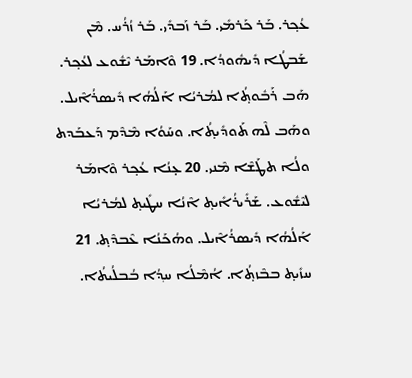ܥܳܟ̥ܪ. ܒܰܪ ܟܰܪܡܺܝ. ܒܰܪ ܙܰܒܕܺܝ. ܒܰܪ ܙܳܪܳܚ. ܡܶܢ ܫܰܒܛܳܐ ܕܺܝܗܽܘܕܳܐ. 19 ܘܶܐܡܰܪ ܝܶܫܽܘܥ ܠܥܳܟ̥ܪ. ܗܰܒ ܪܰܒܽܘܬ̥ܳܐ ܠܡܳܪܝܳܐ ܐܰ‌ܠܳܗܳܐ ܕܺܝܣܪܳܐܶܝܠ. ܘܗܰܒ ܠܶܗ ܬܰܘܕܺܝܬ̥ܳܐ. ܘܚܰܘܳܐ ܡܶܕܶܡ ܕܰܥܒܰܕܬ ܘܠܳܐ ܬܛܰܫܶܐ ܡܶܢܝ. 20 ܥ̣ܢܳܐ ܥܳܟ̥ܪ ܘܶܐܡܰܪ ܠܝܶܫܽܘܥ. ܫܰܪܺܝܪܳܐܺܝܬ̥ ܐܶܢܳܐ ܚܛܺܝܬ̥ ܠܡܳܪܝܳܐ ܐܰ‌ܠܳܗܳܐ ܕܺܝܣܪܳܐܶܝܠ. ܘܗܳܟܰܢܳܐ ܥܶܒܕܶܬ̥. 21 ܚܙܺܝܬ̥ ܒܒܶܙܬ̥ܳܐ. ܐܳܡܶܠܳܐ ܚܕ݂ܳܐ ܒܳܒܠܳܝܬܳܐ.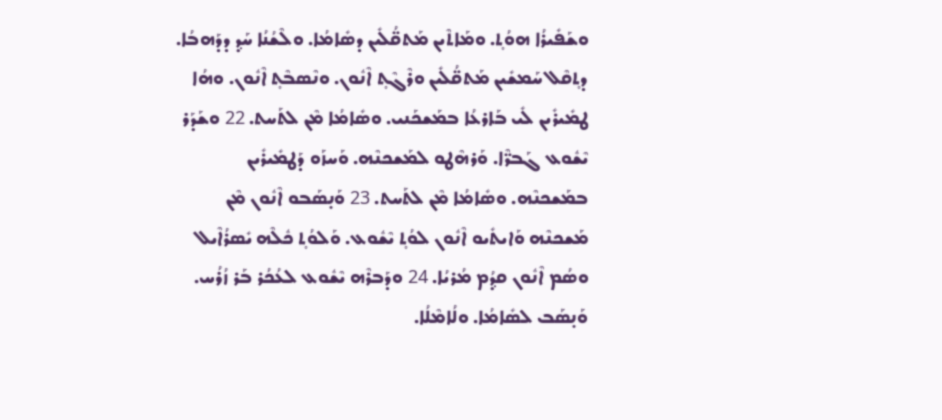ܘܫܰܦܺܝܪܳܐ ܗܘܳܬ̥. ܘܡܰܐܬܶܝܢ ܡܰܬܩ̈ܳܠܺܝܢ ܕܣܺܐܡܳܐ. ܘܠܶܫܳܢܳܐ ܚܰܕ݂ ܕܕܰܗܒܳܐ. ܕܬ̥ܩܶܠ ܚܰܡܫܺܝܢ ܡܰܬܩ̈ܳܠܺܝܢ ܘܪܶܓܶܬ̥ ܐܶܢܽܘܢ. ܘܢܶܣܒܶܬ̥ ܐܶܢܽܘܢ. ܘܗܳܐ ܛܡܺܝܪܺܝܢ ܠܺܝ ܒܰܐܪܥܳܐ ܒܡܰܫܟܰܢܝ. ܘܣܺܐܡܳܐ ܡܶܢ ܠܬܰܚܬ. 22 ܘܫܰܕܰܪ ܝܶܫܽܘܥ ܓܰܒܖ̈ܶܐ. ܘܰܪܗܶܛܘ ܠܡܰܫܟܢܶܗ. ܘܰܚܙܰܘ ܕܰܛܡܺܝܪܺܝܢ ܒܡܰܫܟܢܶܗ. ܘܣܺܐܡܳܐ ܡܶܢ ܠܬܰܚܬ. 23 ܘܰܢ̣ܣܰܒܘ ܐܶܢܽܘܢ ܡܶܢ ܡܰܫܟܢܶܗ ܘܰܐܝܬܺܝܘ ܐܶܢܽܘܢ ܠܘܳܬ̥ ܝܶܫܽܘܥ. ܘܰܠܘܳܬ̥ ܟܽܠܶܗ ܝܺܣܪܳܐܶܝܠ ܘܣܳܡ ܐܶܢܽܘܢ ܩܕ݂ܳܡ ܡܳܪܝܳܐ. 24 ܘܕܰܒܪܶܗ ܝܶܫܽܘܥ ܠܥܳܟܳܪ ܒܰܪ ܙܳܪܳܚ. ܘܰܢ̣ܣܰܒ ܠܣܺܐܡܳܐ. ܘܠܳܐܡܶܠܳܐ.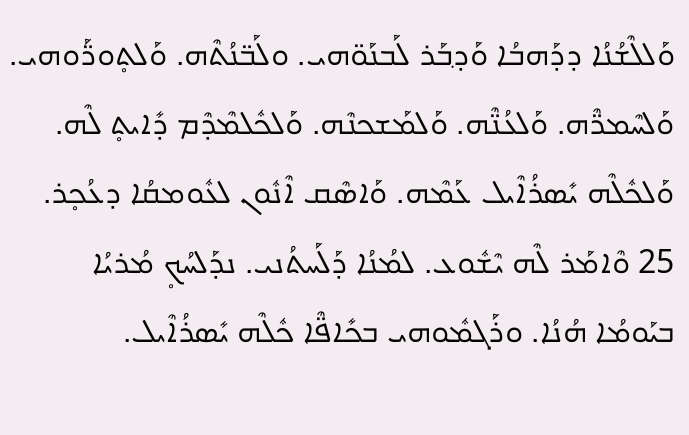ܘܰܠܠܶܫܳܢܳܐ ܕܕܰܗܒܳܐ ܘܰܕ݂ܒܰܪ ܠܰܒܢܰܘ̈ܗܝ. ܘܠܰܒ̈ܢܳܬܶܗ. ܘܰܠܬ̥ܘܖ̈ܰܘܗܝ. ܘܰܠܚܶܡܖ̈ܶܗ. ܘܰܠܥܳܢ̈ܶܗ. ܘܰܠܡܰܫܟܢܶܗ. ܘܰܠܟܽܠܡܶܕܶܡ ܕܺܐܝܬ̥ ܠܶܗ. ܘܰܠܟܽܠܶܗ ܝܺܣܪܳܐܶܝܠ ܥܰܡܶܗ. ܘܰܐܣܶܩ ܐܶܢܽܘܢ ܠܥܽܘܡܩܳܐ ܕܥܳܟ̥ܪ. 25 ܘܶܐܡܰܪ ܠܶܗ ܝܶܫܽܘܥ. ܠܡܳܢܳܐ ܕܰܠܰܚܬܳܢܝ. ܢܕܰܠܚܳܟ̥ ܡܳܪܝܳܐ ܒܝܰܘܡܳܐ ܗܳܢܳܐ. ܘܪܰܓܡܽܘܗܝ ܒܟܺܐܦ̈ܶܐ ܟܽܠܶܗ ܝܺܣܪܳܐܶܝܠ.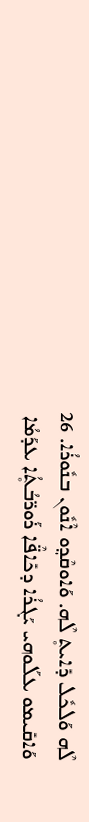ܠܶܗ ܘܰܠܟܽܠ ܕܺܐܝܬ̥ ܠܶܗ. ܘܰܐܘܩܶܕ݂ܘ ܐܶܢܽܘܢ ܒܢܽܘܪܳܐ. 26 ܘܰܐܩܺܝܡܘ ܥܠܰܘܗܝ ܝܰܓܪܳܐ ܕܟܺܐܦ̈ܶܐ ܪܰܘܖ̈ܒܳܬ̥ܳܐ ܥܕܰܡܳܐ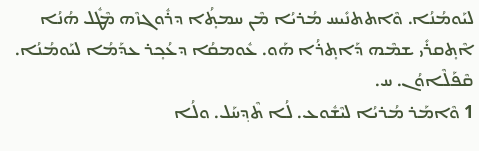ܠܝܰܘܡܳܢܳܐ. ܘܶܐܬܬܢܺܝܚ ܡܳܪܝܳܐ ܡܶܢ ܚܡܬ̥ܳܐ ܕܪܽܘܓܙܶܗ ܡܶܛܽܠ ܗܳܢܳܐ ܐܶܬ̥ܩܪܺܝ ܫܡܶܗ ܕܰܐܬ̥ܪܳܐ ܗܰܘ. ܥܽܘܡܩܳܐ ܕܥܳܟ̥ܪ ܥܕܰܡܳܐ ܠܝܰܘܡܳܢܳܐ.
ܩܶܦܰܠܶܐܘܳܢ. ܚ.
1 ܘܶܐܡܰܪ ܡܳܪܝܳܐ ܠܝܶܫܽܘܥ. ܠܳܐ ܬܶܕ݂ܚܰܠ. ܘܠܳܐ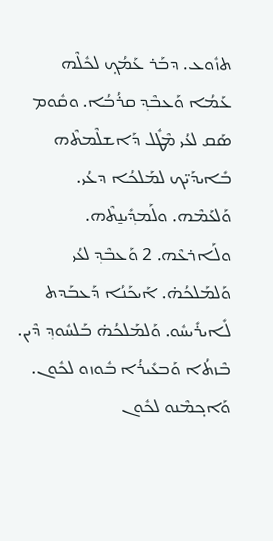ܬܙܽܘܥ. ܕܒܰܪ ܥܰܡܳܟ̥ ܠܟܽܠܶܗ ܥܰܡܳܐ ܘܰܥܒܶܕ݂ ܩܪܳܒܳܐ. ܘܩܽܘܡ ܣܰܩ ܠܥܳܝ ܡܶܛܽܠ ܕܰܐܫܠܶܡܬܶܗ ܒܺܐܝܕܰܝ̈ܟ ܠܡܰܠܟܳܐ ܕܥܳܝ. ܘܰܠܥܰܡܶܗ. ܘܠܰܡܕ݂ܺܝܢ̱ܬܶܗ. ܘܠܰܐܪܥܶܗ. 2 ܘܰܥܒܶܕ݂ ܠܥܳܝ ܘܰܠܡܰܠܟܳܗ̇. ܐܰܝܟܰܢܳܐ ܕܰܥܒܰܕܬ ܠܺܐܝܪܺܝܚܽܘ. ܘܰܠܡܰܠܟܳܗ̇ ܒܰܠܚܽܘܕ݂ ܕܶܝܢ. ܒܶܙܬܳܐ ܘܰܒܥܺܝܪܳܐ ܒܽܘܙܘ ܠܟܽܘܢ. ܘܰܐܟ̥ܡܶܢܘ ܠܟܽܘܢ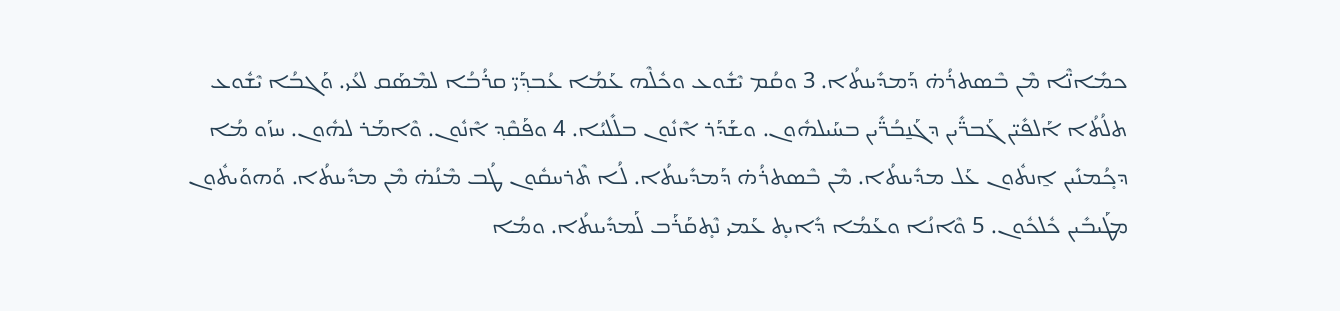ܟܡܺܐܢ̈ܶܐ ܡܶܢ ܒܶܣܬܪܳܗ̇ ܕܰܡܕܺܝܢܬܳܐ. 3 ܘܩܳܡ ܝܶܫܽܘܥ ܘܟܽܠܶܗ ܥܰܡܳܐ ܥܳܒܕ݂ܰܝ̈ ܩܪܳܒܳܐ ܠܡܶܣܰܩ ܠܥܳܝ. ܘܰܓܒܳܐ ܝܶܫܽܘܥ ܬܠܳܬܳܐ ܐܰܠܦܺܝ̈ܢ ܓܰܒܖ̈ܺܝܢ ܕܓܰܢ̱ܒܳܖ̈ܺܝܢ ܒܚܰܝܠܗܽܘܢ. ܘܫܰܕܰܪ ܐܶܢܽܘܢ ܒܠܺܠܝܳܐ. 4 ܘܦܰܩܶܕ݂ ܐܶܢܽܘܢ. ܘܶܐܡܰܪ ܠܗܽܘܢ. ܚܙܰܘ ܡܳܐ ܕܟ̥ܳܡܢܺܝܢ ܐ̱ܢܬܽܘܢ ܥܰܠ ܡܕܺܝܢܬܳܐ. ܡܶܢ ܒܶܣܬܪܳܗ̇ ܕܰܡܕܺܝܢܬܳܐ. ܠܳܐ ܬܶܪܚܩܽܘܢ ܛܳܒ ܡܶܢܳܗ̇ ܡܶܢ ܡܕܺܝܢܬܳܐ. ܘܰܗܘܰܝܬܽܘܢ ܡܛܰܝܒܺܝܢ ܟܽܠܟܽܘܢ. 5 ܘܶܐܢܳܐ ܘܥܰܡܳܐ ܕܺܐܝܬ̥ ܥܰܡܝ ܢܶܬ̥ܩܰܪܰܒ ܠܰܡܕܺܝܢܬܳܐ. ܘܡܳܐ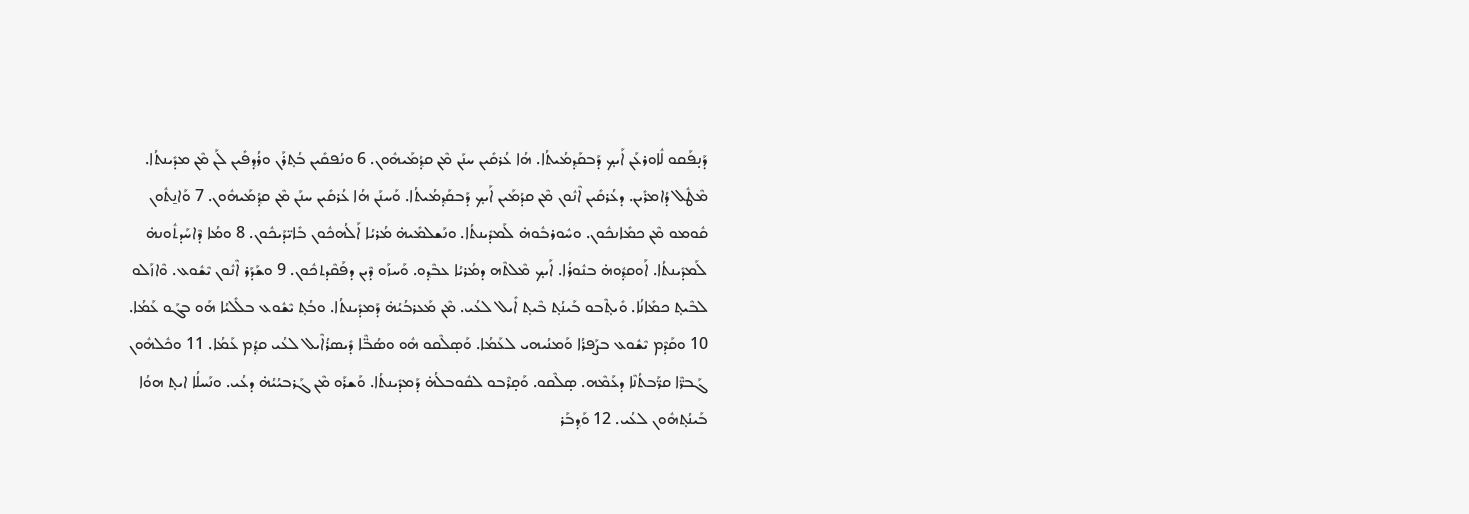ܕܰܢ̣ܦܰܩܘ ܠܽܐܘܪܥܰܢ ܐܰܝܟ̥ ܕܰܒܩܰܕ݂ܡܳܝܬܳܐ. ܗܳܐ ܥܳܪܩܺܝܢ ܚܢܰܢ ܡܶܢ ܩܕ݂ܳܡܰܝܗܽܘܢ. 6 ܘܢܳܦܩܺܝܢ ܒܳܬ̥ܪܰܢ ܘܪܳܕ݂ܦܺܝܢ ܠܰܢ ܡܶܢ ܡܕܺܝܢܬܳܐ. ܡܶܛܽܠ ܕܳܐܡܪܺܝܢ. ܕܥܳܪܩܺܝܢ ܐܶܢܽܘܢ ܡܶܢ ܩܕܳܡܰܝܢ ܐܰܝܟ̥ ܕܰܒܩܰܕ݂ܡܳܝܬܳܐ. ܘܰܚܢܰܢ ܗܳܐ ܥܳܪܩܺܝܢ ܚܢܰܢ ܡܶܢ ܩܕ݂ܳܡܰܝܗܽܘܢ. 7 ܘܰܐܢ̱ܬܽܘܢ ܩܽܘܡܘ ܡܶܢ ܟܡܺܐܢܟܽܘܢ. ܘܚܽܘܪܒܽܘܗ̇ ܠܰܡܕܺܝܢܬܳܐ. ܘܢܰܫܠܡܺܝܗ̇ ܡܳܪܝܳܐ ܐܰܠܳܗܟܽܘܢ ܒܺܐܝ̈ܕܰܝܟܽܘܢ. 8 ܘܡܳܐ ܕܶܐܚܰܕܬܽܘܢܗ̇ ܠܰܡܕܺܝܢܬܳܐ. ܐܰܘܩܕ݂ܽܘܗ̇ ܒܢܽܘܪܳܐ. ܐܰܝܟ̥ ܡܶܠܬܶܗ ܕܡܳܪܝܳܐ ܥܒܶܕ݂ܘ. ܘܰܚܙܰܘ ܕܶܝܢ ܕܦܰܩܶܕܬܟܽܘܢ. 9 ܘܫܰܕܰܪ ܐܶܢܽܘܢ ܝܶܫܽܘܥ. ܘܶܐܙܰܠܘ ܠܒܶܝܬ̥ ܟܡܺܐܢܳܐ. ܘܺܝܬ̥ܶܒܘ ܒܰܝܢܳܬ̥ ܒܶܝܬ̥ ܐܺܝܠ ܠܥܳܝ. ܡܶܢ ܡܰܥܪܒܳܝܳܗ̇ ܕܰܡܕܺܝܢܬܳܐ. ܘܒܳܬ̥ ܝܶܫܽܘܥ ܒܠܺܠܝܳܐ ܗܰܘ ܒܓܰܘ ܥܰܡܳܐ. 10 ܘܩܰܕܶܡ ܝܶܫܽܘܥ ܒܨܰܦܪܳܐ ܘܰܡܢܳܝܗܝ ܠܥܰܡܳܐ. ܘܰܣ̣ܠܶܩܘ ܗܽܘ ܘܣܳܒ̈ܶܐ ܕܺܝܣܪܳܐܶܝܠ ܠܥܳܝ ܩܕ݂ܳܡ ܥܰܡܳܐ. 11 ܘܟܽܠܗܽܘܢ ܓܰܒܖ̈ܶܐ ܩܖ̈ܰܒܬܳܢܶܐ ܕܥܰܡܶܗ. ܣ̣ܠܶܩܘ. ܘܰܩ̣ܪܶܒܘ ܠܩܽܘܒܠܳܗ̇ ܕܰܡܕܺܝܢܬܳܐ. ܘܰܫܪܰܘ ܡܶܢ ܓܰܪܒܝܳܝܳܗ̇ ܕܥܳܝ. ܘܢܰܚܠܳܐ ܐܝܬ̥ ܗܘܳܐ ܒܰܝܢܳܬ̥ܗܽܘܢ ܠܥܳܝ. 12 ܘܰܕ݂ܒܰܪ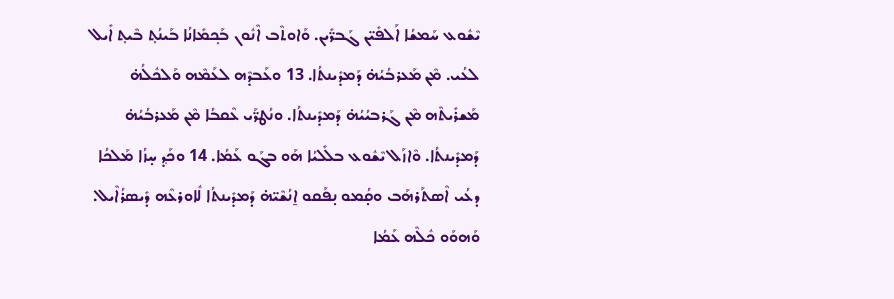ܝܶܫܽܘܥ ܚܰܡܫܳܐ ܐܰܠܦܺܝ̈ܢ ܓܰܒܖ̈ܺܝܢ. ܘܰܐܘܬܶܒ ܐܶܢܽܘܢ ܒܰܟ̥ܡܺܐܢܳܐ ܒܰܝܢܳܬ̥ ܒܶܝܬ̥ ܐܺܝܠ ܠܥܳܝ. ܡܶܢ ܡܰܥܪܒܳܝܳܗ̇ ܕܰܡܕܺܝܢܬܳܐ. 13 ܘܥܰܒܕܶܗ ܠܥܰܡܶܗ ܘܰܠܟܽܠܳܗ̇ ܡܰܫܪܺܝܬܶܗ ܡܶܢ ܓܰܪܒܝܳܝܳܗ̇ ܕܰܡܕܺܝܢܬܳܐ. ܘܢܳܛܖ̈ܰܝ ܥܶܩܒܳܐ ܡܶܢ ܡܰܥܪܒܳܝܳܗ̇ ܕܰܡܕܺܝܢܬܳܐ. ܘܶܐܙܰܠ ܝܶܫܽܘܥ ܒܠܺܠܝܳܐ ܗܰܘ ܒܓܰܘ ܥܰܡܳܐ. 14 ܘܟܰܕ݂ ܚ̣ܙܳܐ ܡܰܠܟܳܐ ܕܥܳܝ ܐܶܣܬܰܪܗܰܒ ܘܩ̣ܳܡܘ ܢ̣ܦܰܩܘ ܐ̱ܢܳܫܶܝ̈ܗ̇ ܕܰܡܕܺܝܢܬܳܐ ܠܽܐܘܪܥܶܗ ܕܺܝܣܪܳܐܶܝܠ. ܘܰܗܘܰܘ ܟܽܠܶܗ ܥܰܡܳܐ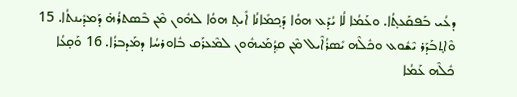ܕܥܳܝ ܒܰܦܩܰܥܬ̥ܳܐ. ܘܥܰܡܳܐ ܠܳܐ ܝܳܕܰܥ ܗܘܳܐ ܕܰܟ̥ܡܺܐܢܳܐ ܐܺܝܬ̥ ܗܘܳܐ ܠܗܽܘܢ ܡܶܢ ܒܶܣܬܪܳܗ̇ ܕܰܡܕܺܝܢܬܳܐ. 15 ܘܶܐܬ̥ܒܰܕܰܪ ܝܶܫܽܘܥ ܘܟܽܠܶܗ ܝܺܣܪܳܐܶܝܠ ܡܶܢ ܩܕ݂ܳܡܰܝܗܽܘܢ ܠܡܶܥܪܰܩ ܒܽܐܘܪܚܳܐ ܕܡܰܕܒܪܳܐ. 16 ܘܰܩ̣ܥܳܐ ܟܽܠܶܗ ܥܰܡܳܐ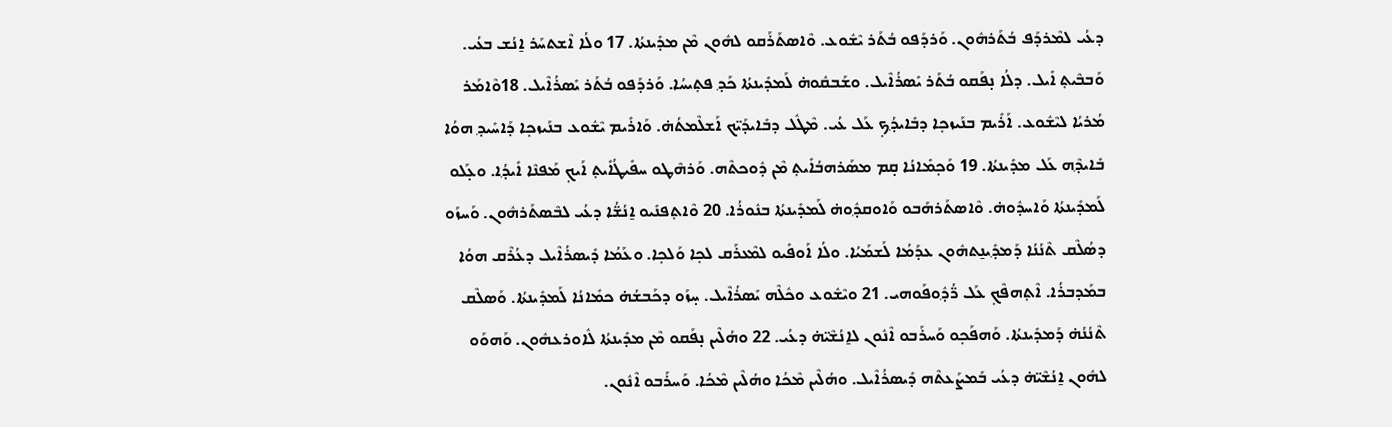ܕܥܳܝ ܠܡܶܪܕܰܦ ܒܳܬܰܪܗܽܘܢ. ܘܰܪܕܰܦܘ ܒܳܬܰܪ ܝܶܫܽܘܥ. ܘܶܐܣܬܰܪܰܩܘ ܠܗܽܘܢ ܡܶܢ ܡܕܺܝܢܬܳܐ. 17 ܘܠܳܐ ܐܶܫܬܚܰܪ ܐ̱ܢܳܫ ܒܥܳܝ. ܘܰܒܒܶܝܬ̥ ܐܺܝܠ. ܕܠܳܐ ܢ̣ܦܰܩܘ ܒܳܬܰܪ ܝܺܣܪܳܐܶܝܠ. ܘܫܰܒܩܽܘܗ̇ ܠܰܡܕܺܝܢܬܳܐ ܟܰܕ݂ ܦܬ̥ܝܚܳܐ. ܘܰܪܕܰܦܘ ܒܳܬܰܪ ܝܺܣܪܳܐܶܝܠ. 18ܘܶܐܡܰܪ ܡܳܪܝܳܐ ܠܝܶܫܽܘܥ. ܐܰܪܺܝܡ ܒܢܰܝܙܟ̥ܐ ܕܒܺܐܝܕ݂ܳܟ̥ ܥܰܠ ܥܳܝ. ܡܶܛܽܠ ܕܒܺܐܝܕܰܝ̈ܟ ܐܰܫܠܶܡܬܳܗ̇. ܘܰܐܪܺܝܡ ܝܶܫܽܘܥ ܒܢܰܝܙܟ̥ܐ ܕܰܐܚܺܝܕ݂ ܗܘܳܐ ܒܺܐܝܕ݂ܶܗ ܥܰܠ ܡܕܺܝܢܬܳܐ. 19 ܘܰܟ̥ܡܺܐܢܳܐ ܩ̣ܡ ܡܣܰܪܗܒܳܐܺܝܬ̥ ܡܶܢ ܕܽܘܟܬܶܗ. ܘܰܪܗܶܛܘ ܚܦܺܝܛܳܐܺܝܬ̥ ܐܰܝܟ̥ ܡܰܦܢܶܐ ܐܺܝܕ݂ܳܐ. ܘܥ̣ܰܠܘ ܠܰܡܕܺܝܢܬܳܐ ܘܰܐܚܕܽܘܗ̇. ܘܶܐܣܬܰܪܗܰܒܘ ܘܰܐܘܩܕ݂ܽܘܗ̇ ܠܰܡܕܺܝܢܬܳܐ ܒܢܽܘܪܳܐ. 20 ܘܶܐܬ̥ܦܢܺܝܘ ܐ̱ܢܳܫ̈ܳܐ ܕܥܳܝ ܠܒܶܣܬܰܪܗܽܘܢ. ܘܰܚܙܰܘ ܕܣܳܠܶܩ ܬܶܢܳܢܳܐ ܕܰܡܕ݂ܺܝܢ̱ܬܗܽܘܢ ܥܕܰܡܳܐ ܠܰܫܡܰܝܳܐ. ܘܠܳܐ ܐܰܘܦܺܝܘ ܠܡܶܥܪܰܩ ܠܟ̥ܐ ܘܰܠܟ̥ܐ. ܘܥܰܡܳܐ ܕܺܝܣܪܳܐܶܝܠ ܕܥܳܪܶܩ ܗܘܳܐ ܒܡܰܕܒܪܳܐ. ܐܶܬ̥ܗܦܶܟ̥ ܥܰܠ ܖ̈ܳܕ݂ܽܘܦܰܘܗܝ. 21 ܘܝܶܫܽܘܥ ܘܟܽܠܶܗ ܝܺܣܪܳܐܶܝܠ. ܚ̣ܙܰܘ ܕܟܰܒܫܳܗ̇ ܟܡܺܐܢܳܐ ܠܰܡܕܺܝܢܬܳܐ. ܘܰܣܠܶܩ ܬܶܢܳܢܳܗ̇ ܕܰܡܕܺܝܢܬܳܐ. ܘܰܗܦܰܟ̥ܘ ܘܰܚܪܰܒܘ ܐܶܢܽܘܢ ܠܐ̱ܢܳܫܶܝ̈ܗ̇ ܕܥܳܝ. 22 ܘܗܳܠܶܝܢ ܢ̣ܦܰܩܘ ܡܶܢ ܡܕܺܝܢܬܳܐ ܠܽܐܘܪܥܗܽܘܢ. ܘܰܗܘܰܘ ܠܗܽܘܢ ܐ̱ܢܳܫܶܝ̈ܗ̇ ܕܥܳܝ ܒܰܡܨܰܥܬܶܗ ܕܺܝܣܪܳܐܶܝܠ. ܘܗܳܠܶܝܢ ܡܶܟܳܐ ܘܗܳܠܶܝܢ ܡܶܟܳܐ. ܘܰܚܪܰܒܘ ܐܶܢܽܘܢ.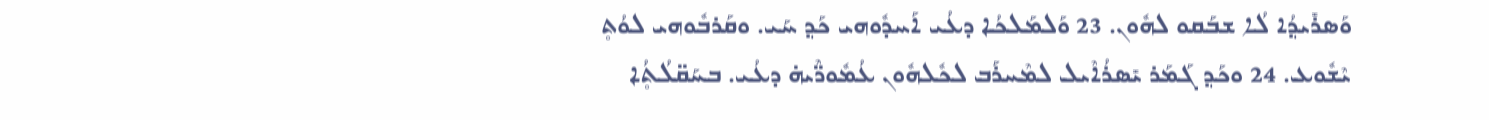ܘܰܣܪܺܝܕ݂ܳܐ ܠܳܐ ܫܒܰܩܘ ܠܗܽܘܢ. 23 ܘܰܠܡܰܠܟܳܐ ܕܥܳܝ ܐܰܚܕܽܘܗܝ ܟܰܕ݂ ܚܰܝ. ܘܩܰܪܒܽܘܗܝ ܠܘܳܬ̥ ܝܶܫܽܘܥ. 24 ܘܟܰܕ݂ ܓܰܡܰܪ ܝܺܣܪܳܐܶܝܠ ܠܡܶܚܪܰܒ ܠܟܽܠܗܽܘܢ ܥܳܡܽܘܖ̈ܶܝܗ̇ ܕܥܳܝ. ܒܚܰܩ̈ܠܳܬ̥ܳܐ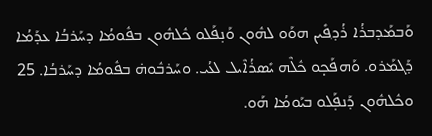ܘܰܒܡܰܕܒܪܳܐ ܪܳܕ݂ܦܺܝܢ ܗܘܰܘ ܠܗܽܘܢ ܘܰܢ̣ܦܰܠܘ ܟܽܠܗܽܘܢ ܒܦܽܘܡܳܐ ܕܚܰܪܒܳܐ ܥܕܰܡܳܐ ܕܰܓܡܰܪܘ. ܘܰܗܦܰܟ̥ܘ ܟܽܠܶܗ ܝܺܣܪܳܐܶܝܠ ܠܥܳܝ. ܘܚܰܪܒܽܘܗ̇ ܒܦܽܘܡܳܐ ܕܚܰܪܒܳܐ. 25 ܘܟܽܠܗܽܘܢ ܕܰܢܦ̣ܰܠܘ ܒܝܰܘܡܳܐ ܗܰܘ.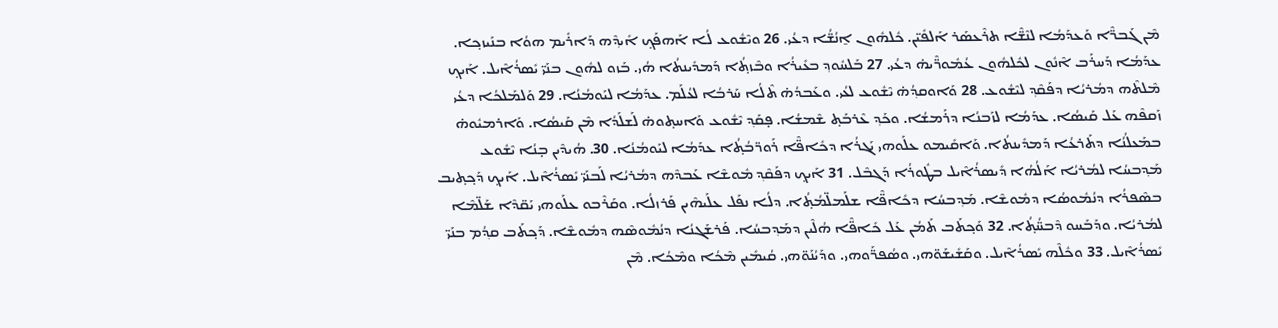ܡܶܢ ܓܰܒܖ̈ܶܐ ܘܰܥܕܰܡܳܐ ܠܢܶܫ̈ܶܐ ܬܪܶܥܣܰܪ ܐܰܠܦܺܝ̈ܢ. ܟܽܠܗܽܘܢ ܐ̱ܢܳܫ̈ܳܐ ܕܥܳܝ. 26 ܘܝܶܫܽܘܥ ܠܳܐ ܐܰܗܦܰܟ̥ ܐܺܝܕ݂ܶܗ ܕܰܐܪܺܝܡ ܗܘܳܐ ܒܢܰܝܙܟ̥ܐ. ܥܕܰܡܳܐ ܕܰܚܪܰܒ ܐܶܢܽܘܢ ܠܟܽܠܗܽܘܢ ܥܳܡܽܘܖ̈ܶܝܗ̇ ܕܥܳܝ. 27 ܒܰܠܚܽܘܕ݂ ܒܥܺܝܪܳܐ ܘܒܶܙܬ̥ܳܐ ܕܰܡܕܺܝܢܬܳܐ ܗܳܝ. ܒܰܙܘ ܠܗܽܘܢ ܒܢܰܝ̈ ܝܺܣܪܳܐܶܝܠ. ܐܰܝܟ̥ ܡܶܠܬܶܗ ܕܡܳܪܝܳܐ ܕܦܰܩܶܕ݂ ܠܝܶܫܽܘܥ. 28 ܘܰܐܘܩܕ݂ܳܗ̇ ܝܶܫܽܘܥ ܠܥܳܝ. ܘܥܰܒܕܳܗ̇ ܬܶܠܳܐ ܚܰܪܒܳܐ ܠܥܳܠܰܡ. ܥܕܰܡܳܐ ܠܝܰܘܡܳܢܳܐ. 29 ܘܰܠܡܰܠܟܳܐ ܕܥܳܝ ܙܰܩܦܶܗ ܥܰܠ ܩܰܝܣܳܐ. ܥܕܰܡܳܐ ܠܙܰܒܢܳܐ ܕܪܰܡܫܳܐ. ܘܟܰܕ݂ ܥܶܪܒܰܬ̥ ܫܶܡܫܳܐ. ܦ̣ܩܰܕ݂ ܝܶܫܽܘܥ ܘܰܐܚܬ̥ܘܗ̇ ܠܰܫܠܰܕܳܐ ܡܶܢ ܩܰܝܣܳܐ. ܘܰܐܪܡܝܽܘܗ̇ ܒܡܰܥܠܳܢܳܐ ܕܬܰܪܥܳܐ ܕܰܡܕܺܝܢܬܳܐ. ܘܰܐܩܺܝܡܘ ܥܠܰܘܗܝ ܝܰܓܪܳܐ ܕܟܺܐܦ̈ܶܐ ܪܰܘܖ̈ܒܳܬ̥ܳܐ ܥܕܰܡܳܐ ܠܝܰܘܡܳܢܳܐ. 30. ܗܳܝܕܶܝܢ ܒ̣ܢܳܐ ܝܶܫܽܘܥ ܡܰܕ݂ܒܚܳܐ ܠܡܳܪܝܳܐ ܐܰ‌ܠܳܗܳܐ ܕܺܝܣܪܳܐܶܝܠ ܒܛܽܘܪܳܐ ܕܰܓܒܶܠ. 31 ܐܰܝܟ̥ ܕܦܰܩܶܕ݂ ܡܽܘܫܶܐ ܥܰܒܕܶܗ ܕܡܳܪܝܳܐ ܠܰܒܢܰܝ̈ ܝܺܣܪܳܐܶܝܠ. ܐܰܝܟ̥ ܕܰܟ̥ܬ̥ܝܒ ܒܣܶܦܪܳܐ ܕܢܳܡܽܘܣܳܐ ܕܡܽܘܫܶܐ. ܡܰܕ݂ܒܚܳܐ ܕܟܺܐܦ̈ܶܐ ܫܠܰܡܠ̈ܡܳܬ̥ܳܐ. ܕܠܳܐ ܢܦܰܠ ܥܠܰܝܗܶܝܢ ܦܰܪܙܠܳܐ. ܘܩܰܪܶܒܘ ܥܠܰܘܗܝ ܝܰܩ̈ܕܶܐ ܫܰܠ̈ܡܶܐ ܠܡܳܪܝܳܐ. ܘܕܰܒܰܚܘ ܕܶܒܚ̈ܳܬ̥ܳܐ. 32 ܘܰܟ̥ܬܰܒ ܬܰܡܳܢ ܥܰܠ ܟܺܐܦ̈ܶܐ ܗܳܠܶܝܢ ܕܡܰܕ݂ܒܚܳܐ. ܦܰܪܫܰܓܢܳܐ ܕܢܳܡܽܘܣܶܗ ܕܡܽܘܫܶܐ. ܕܰܟ̥ܬܰܒ ܩܕ݂ܳܡ ܒܢܰܝ̈ ܝܺܣܪܳܐܶܝܠ. 33 ܘܟܽܠܶܗ ܝܺܣܪܳܐܶܝܠ. ܘܩܰܫܺܝܫܰܘ̈ܗܝ. ܘܣܳܦܖ̈ܰܘܗܝ. ܘܕܰܝܳܢܰܘ̈ܗܝ. ܩܳܝܡܺܝܢ ܡܶܟܳܐ ܘܡܶܟܳܐ. ܡܶܢ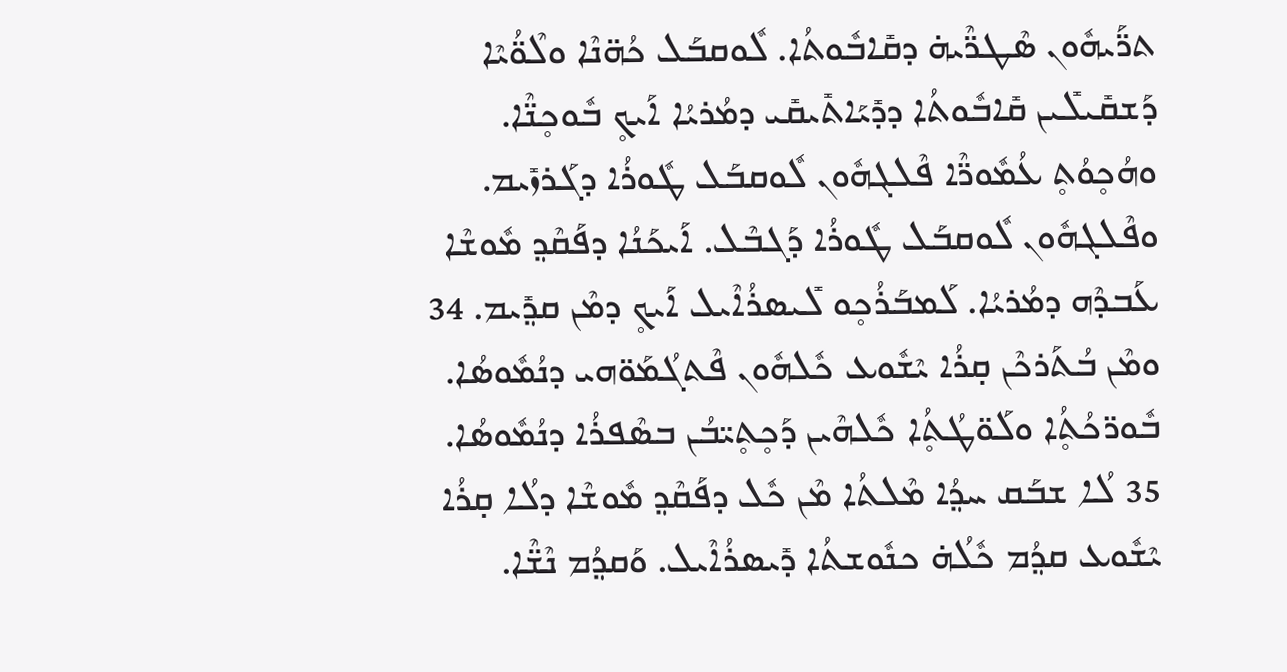ܬܖ̈ܰܝܗܽܘܢ ܣܶܛܖ̈ܶܝܗ̇ ܕܩܺܐܒܽܘܬܳܐ. ܠܽܘܩܒܰܠ ܟܳܗ̈ܢܶܐ ܘܠܶܘ̈ܳܝܶܐ ܕܰܫܩܺܝܠܺܝܢ ܩܺܐܒܽܘܬܳܐ ܕܕܺܝܰܐܬܺܝܩܺܝ ܕܡܳܪܝܳܐ ܐܰܝܟ̥ ܒܽܘܟ̥ܢ̈ܶܐ. ܘܗܳܟ̥ܘܳܬ̥ ܥܳܡܽܘܖ̈ܶܐ ܦܶܠܓܗܽܘܢ ܠܽܘܩܒܰܠ ܛܽܘܪܳܐ ܕܓܰܪܙܺܝܡ. ܘܦܶܠܓܗܽܘܢ ܠܽܘܩܒܰܠ ܛܽܘܪܳܐ ܕܰܓܒܶܠ. ܐܰܝܟܰܢܳܐ ܕܦܰܩܶܕ݂ ܡܽܘܫܶܐ ܥܰܒܕܶܗ ܕܡܳܪܝܳܐ. ܠܰܡܒܰܪܳܟ̥ܘ ܠܺܝܣܪܳܐܶܝܠ ܐܰܝܟ̥ ܕܡܶܢ ܩܕ݂ܺܝܡ. 34 ܘܡܶܢ ܒܳܬܰܪܟܶܢ ܩ̣ܪܳܐ ܝܶܫܽܘܥ ܟܽܠܗܽܘܢ ܦܶܬܓܳܡܰܘ̈ܗܝ ܕܢܳܡܽܘܣܳܐ. ܒܽܘܖ̈ܟܳܬ̥ܳܐ ܘܠܰܘ̈ܛܳܬ̥ܳܐ ܟܽܠܗܶܝܢ ܕܰܟ̥ܬ̥ܝ̈ܒܳܢ ܒܣܶܦܪܳܐ ܕܢܳܡܽܘܣܳܐ. 35 ܠܳܐ ܫܒܰܩ ܚܕ݂ܳܐ ܡܶܠܬܳܐ ܡܶܢ ܟܽܠ ܕܦܰܩܶܕ݂ ܡܽܘܫܶܐ ܕܠܳܐ ܩ̣ܪܳܐ ܝܶܫܽܘܥ ܩܕ݂ܳܡ ܟܽܠܳܗ̇ ܟܢܽܘܫܬܳܐ ܕܺܝܣܪܳܐܶܝܠ. ܘܰܩܕ݂ܳܡ ܢܶܫ̈ܶܐ.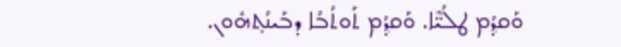ܘܰܩܕ݂ܳܡ ܛܠܳܝ̈ܶܐ. ܘܰܩܕ݂ܳܡ ܬܰܘܬܳܒܳܐ ܕܒܰܝܢܳܬ̥ܗܽܘܢ.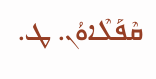ܩܶܦܰܠܶܐܘܳܢ. ܛ.